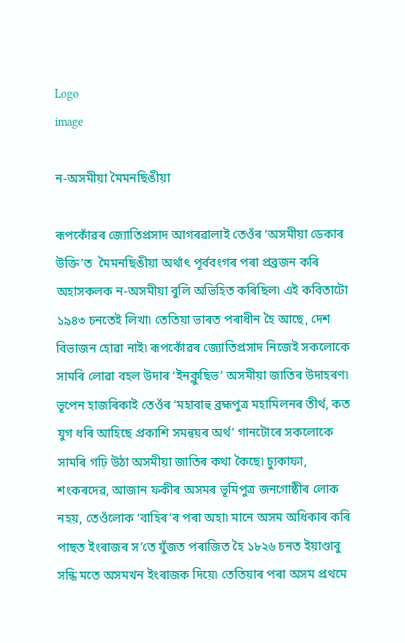Logo
image

ন-অসমীয়া মৈমনছিঙীয়া

ৰূপকোঁৱৰ জ্যোতিপ্ৰসাদ আগৰৱালাই তেওঁৰ ‘অসমীয়া ডেকাৰ উক্তি’ত  মৈমনছিঙীয়া অৰ্থাৎ পূৰ্ববংগৰ পৰা প্ৰব্ৰজন কৰি অহাসকলক ন-অসমীয়া বুলি অভিহিত কৰিছিল৷ এই কবিতাটো ১৯৪৩ চনতেই লিখা৷ তেতিয়া ভাৰত পৰাধীন হৈ আছে, দেশ বিভাজন হোৱা নাই৷ ৰূপকোঁৱৰ জ্যোতিপ্ৰসাদ নিজেই সকলোকে সামৰি লোৱা বহল উদাৰ ‘ইনক্লুছিভ’ অসমীয়া জাতিৰ উদাহৰণ৷ ভূপেন হাজৰিকাই তেওঁৰ ‘মহাবাহু ব্ৰহ্মপুত্ৰ মহামিলনৰ তীৰ্থ, কত যুগ ধৰি আহিছে প্ৰকাশি সমন্বয়ৰ অৰ্থ’ গানটোৰে সকলোকে সামৰি গঢ়ি উঠা অসমীয়া জাতিৰ কথা কৈছে৷ চ্যুকাফা, শংকৰদেৱ, আজান ফকীৰ অসমৰ ভূমিপুত্ৰ জনগোষ্ঠীৰ লোক নহয়, তেওঁলোক ‘বাহিৰ’ৰ পৰা অহা৷ মানে অসম অধিকাৰ কৰি পাছত ইংৰাজৰ স’তে যুঁজত পৰাজিত হৈ ১৮২৬ চনত ইয়াণ্ডাবু সন্ধি মতে অসমখন ইংৰাজক দিয়ে৷ তেতিয়াৰ পৰা অসম প্ৰথমে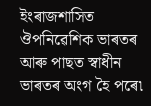ইংৰাজশাসিত ঔপনিৱেশিক ভাৰতৰ আৰু পাছত স্বাধীন ভাৰতৰ অংগ হৈ পৰে৷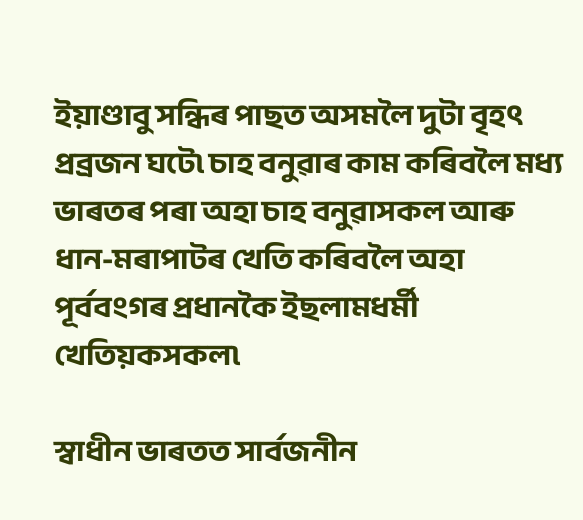ইয়াণ্ডাবু সন্ধিৰ পাছত অসমলৈ দুটা বৃহৎ প্ৰব্ৰজন ঘটে৷ চাহ বনুৱাৰ কাম কৰিবলৈ মধ্য ভাৰতৰ পৰা অহা চাহ বনুৱাসকল আৰু ধান-মৰাপাটৰ খেতি কৰিবলৈ অহা পূৰ্ববংগৰ প্ৰধানকৈ ইছলামধৰ্মী খেতিয়কসকল৷

স্বাধীন ভাৰতত সাৰ্বজনীন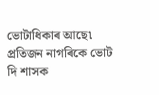ভোটাধিকাৰ আছে৷ প্ৰতিজন নাগৰিকে ভোট দি শাসক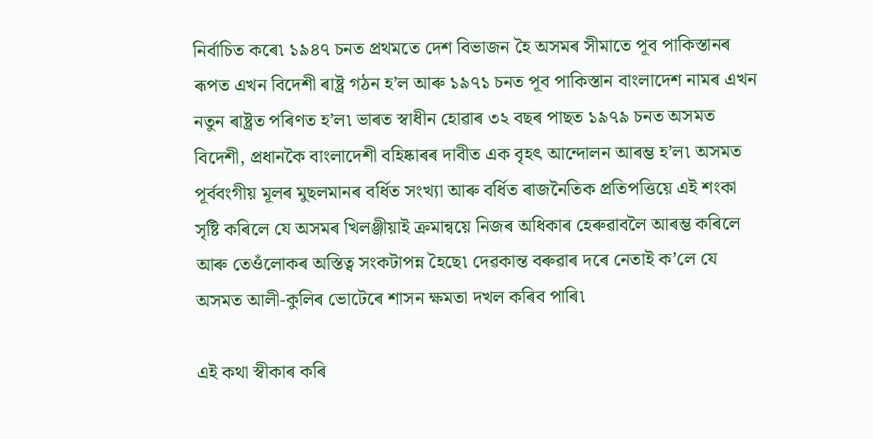নিৰ্বাচিত কৰে৷ ১৯৪৭ চনত প্ৰথমতে দেশ বিভাজন হৈ অসমৰ সীমাতে পূব পাকিস্তানৰ ৰূপত এখন বিদেশী ৰাষ্ট্ৰ গঠন হ’ল আৰু ১৯৭১ চনত পূব পাকিস্তান বাংলাদেশ নামৰ এখন নতুন ৰাষ্ট্ৰত পৰিণত হ’ল৷ ভাৰত স্বাধীন হোৱাৰ ৩২ বছৰ পাছত ১৯৭৯ চনত অসমত বিদেশী, প্ৰধানকৈ বাংলাদেশী বহিষ্কাৰৰ দাবীত এক বৃহৎ আন্দোলন আৰম্ভ হ’ল৷ অসমত পূৰ্ববংগীয় মূলৰ মুছলমানৰ বৰ্ধিত সংখ্যা আৰু বৰ্ধিত ৰাজনৈতিক প্ৰতিপত্তিয়ে এই শংকা সৃষ্টি কৰিলে যে অসমৰ খিলঞ্জীয়াই ক্ৰমান্বয়ে নিজৰ অধিকাৰ হেৰুৱাবলৈ আৰম্ভ কৰিলে আৰু তেওঁলোকৰ অস্তিত্ব সংকটাপন্ন হৈছে৷ দেৱকান্ত বৰুৱাৰ দৰে নেতাই ক’লে যে অসমত আলী-কুলিৰ ভোটেৰে শাসন ক্ষমতা দখল কৰিব পাৰি৷

এই কথা স্বীকাৰ কৰি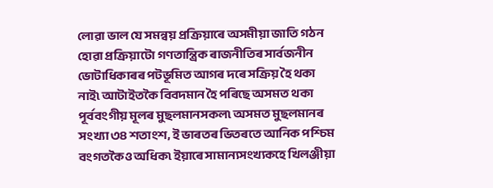লোৱা ভাল যে সমন্বয় প্ৰক্ৰিয়াৰে অসমীয়া জাতি গঠন হোৱা প্ৰক্ৰিয়াটো গণতান্ত্ৰিক ৰাজনীতিৰ সাৰ্বজনীন ভোটাধিকাৰৰ পটভূমিত আগৰ দৰে সক্ৰিয় হৈ থকা নাই৷ আটাইতকৈ বিবদমান হৈ পৰিছে অসমত থকা পূৰ্ববংগীয় মূলৰ মুছলমানসকল৷ অসমত মুছলমানৰ সংখ্যা ৩৪ শতাংশ, ই ভাৰতৰ ভিতৰতে আনিক পশ্চিম বংগতকৈও অধিক৷ ইয়াৰে সামান্যসংখ্যকহে খিলঞ্জীয়া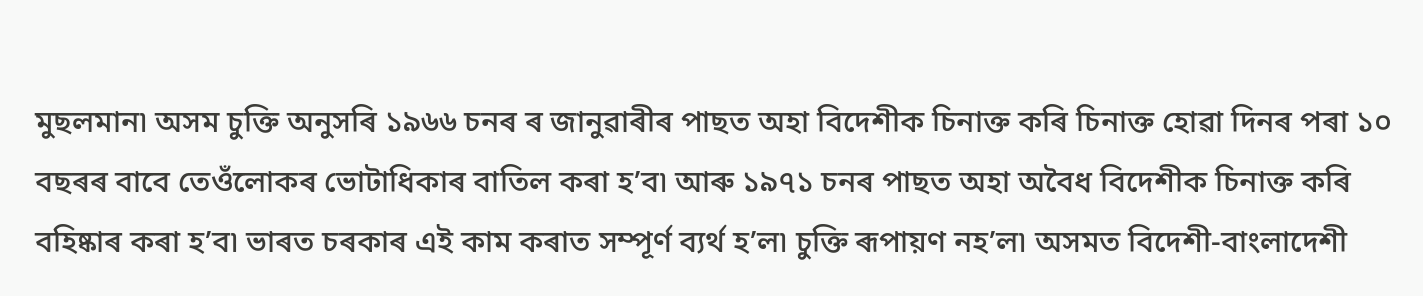মুছলমান৷ অসম চুক্তি অনুসৰি ১৯৬৬ চনৰ ৰ জানুৱাৰীৰ পাছত অহা বিদেশীক চিনাক্ত কৰি চিনাক্ত হোৱা দিনৰ পৰা ১০ বছৰৰ বাবে তেওঁলোকৰ ভোটাধিকাৰ বাতিল কৰা হ’ব৷ আৰু ১৯৭১ চনৰ পাছত অহা অবৈধ বিদেশীক চিনাক্ত কৰি বহিষ্কাৰ কৰা হ’ব৷ ভাৰত চৰকাৰ এই কাম কৰাত সম্পূৰ্ণ ব্যৰ্থ হ’ল৷ চুক্তি ৰূপায়ণ নহ’ল৷ অসমত বিদেশী-বাংলাদেশী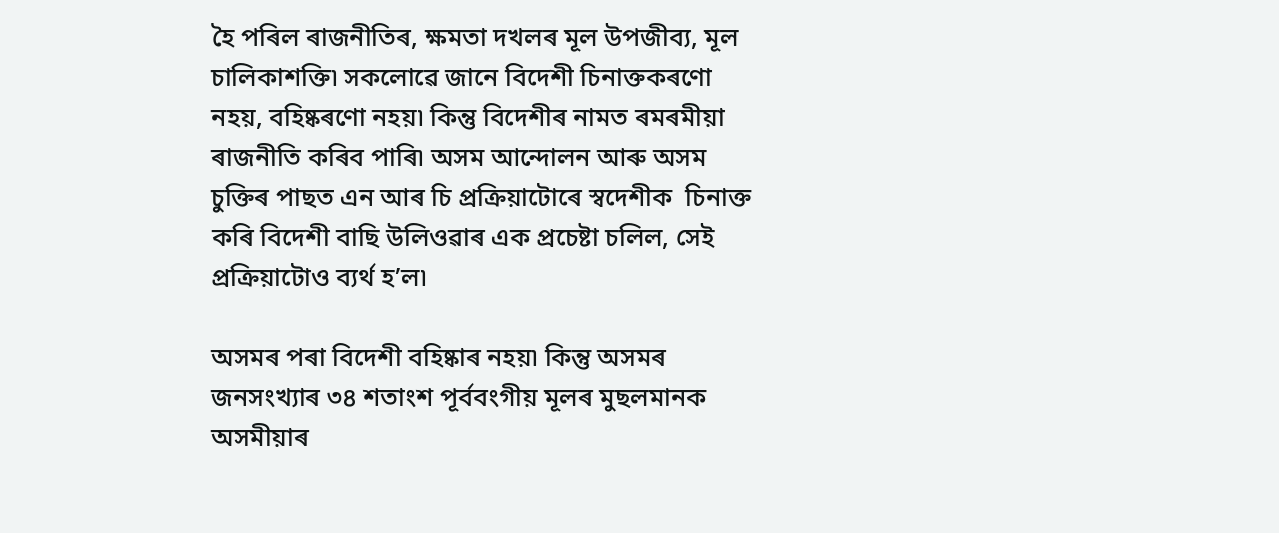হৈ পৰিল ৰাজনীতিৰ, ক্ষমতা দখলৰ মূল উপজীব্য, মূল চালিকাশক্তি৷ সকলোৱে জানে বিদেশী চিনাক্তকৰণো নহয়, বহিষ্কৰণো নহয়৷ কিন্তু বিদেশীৰ নামত ৰমৰমীয়া ৰাজনীতি কৰিব পাৰি৷ অসম আন্দোলন আৰু অসম চুক্তিৰ পাছত এন আৰ চি প্ৰক্ৰিয়াটোৰে স্বদেশীক  চিনাক্ত কৰি বিদেশী বাছি উলিওৱাৰ এক প্ৰচেষ্টা চলিল, সেই প্ৰক্ৰিয়াটোও ব্যৰ্থ হ’ল৷

অসমৰ পৰা বিদেশী বহিষ্কাৰ নহয়৷ কিন্তু অসমৰ জনসংখ্যাৰ ৩৪ শতাংশ পূৰ্ববংগীয় মূলৰ মুছলমানক অসমীয়াৰ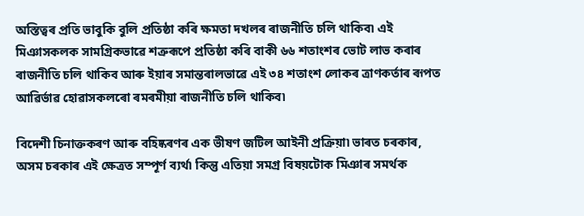অস্তিত্বৰ প্ৰতি ভাবুকি বুলি প্ৰতিষ্ঠা কৰি ক্ষমতা দখলৰ ৰাজনীতি চলি থাকিব৷ এই মিঞাসকলক সামগ্ৰিকভাৱে শত্ৰুৰূপে প্ৰতিষ্ঠা কৰি বাকী ৬৬ শতাংশৰ ভোট লাভ কৰাৰ ৰাজনীতি চলি থাকিব আৰু ইয়াৰ সমান্তৰালভাৱে এই ৩৪ শতাংশ লোকৰ ত্ৰাণকৰ্তাৰ ৰূপত আৱিৰ্ভাৱ হোৱাসকলৰো ৰমৰমীয়া ৰাজনীতি চলি থাকিব৷

বিদেশী চিনাক্তকৰণ আৰু বহিষ্কৰণৰ এক ভীষণ জটিল আইনী প্ৰক্ৰিয়া৷ ভাৰত চৰকাৰ, অসম চৰকাৰ এই ক্ষেত্ৰত সম্পূৰ্ণ ব্যৰ্থ৷ কিন্তু এতিয়া সমগ্ৰ বিষয়টোক মিঞাৰ সমৰ্থক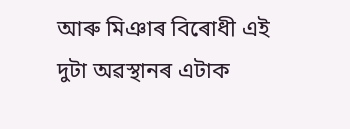আৰু মিঞাৰ বিৰোধী এই দুটা অৱস্থানৰ এটাক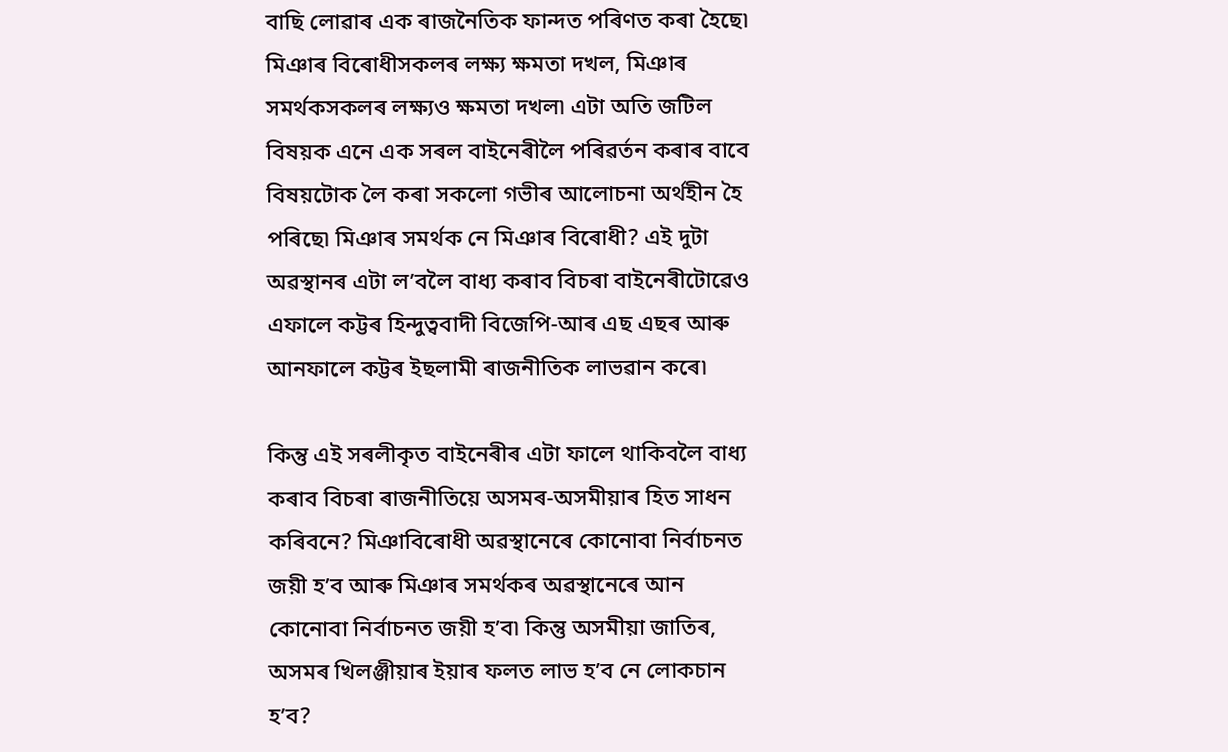বাছি লোৱাৰ এক ৰাজনৈতিক ফান্দত পৰিণত কৰা হৈছে৷ মিঞাৰ বিৰোধীসকলৰ লক্ষ্য ক্ষমতা দখল, মিঞাৰ সমৰ্থকসকলৰ লক্ষ্যও ক্ষমতা দখল৷ এটা অতি জটিল বিষয়ক এনে এক সৰল বাইনেৰীলৈ পৰিৱৰ্তন কৰাৰ বাবে বিষয়টোক লৈ কৰা সকলো গভীৰ আলোচনা অৰ্থহীন হৈ পৰিছে৷ মিঞাৰ সমৰ্থক নে মিঞাৰ বিৰোধী? এই দুটা অৱস্থানৰ এটা ল’বলৈ বাধ্য কৰাব বিচৰা বাইনেৰীটোৱেও এফালে কট্টৰ হিন্দুত্ববাদী বিজেপি-আৰ এছ এছৰ আৰু আনফালে কট্টৰ ইছলামী ৰাজনীতিক লাভৱান কৰে৷

কিন্তু এই সৰলীকৃত বাইনেৰীৰ এটা ফালে থাকিবলৈ বাধ্য কৰাব বিচৰা ৰাজনীতিয়ে অসমৰ-অসমীয়াৰ হিত সাধন কৰিবনে? মিঞাবিৰোধী অৱস্থানেৰে কোনোবা নিৰ্বাচনত জয়ী হ’ব আৰু মিঞাৰ সমৰ্থকৰ অৱস্থানেৰে আন কোনোবা নিৰ্বাচনত জয়ী হ’ব৷ কিন্তু অসমীয়া জাতিৰ, অসমৰ খিলঞ্জীয়াৰ ইয়াৰ ফলত লাভ হ’ব নে লোকচান হ’ব?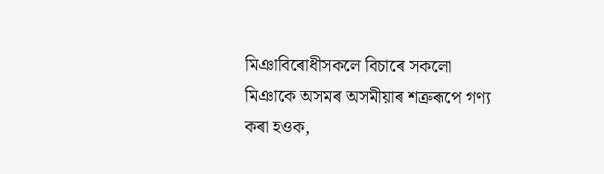মিঞাবিৰোধীসকলে বিচাৰে সকলো মিঞাকে অসমৰ অসমীয়াৰ শত্ৰুৰূপে গণ্য কৰা হওক,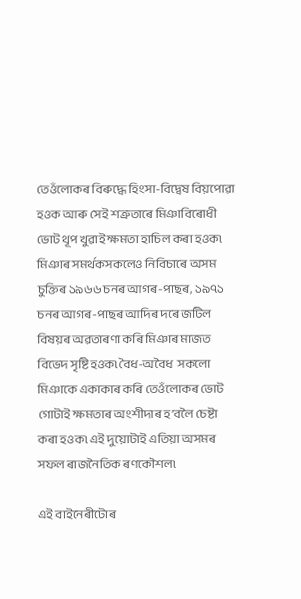তেওঁলোকৰ বিৰুদ্ধে হিংসা-বিদ্বেষ বিয়পোৱা হওক আৰু সেই শত্ৰুতাৰে মিঞাবিৰোধী ভোট থূপ খুৱাই ক্ষমতা হাচিল কৰা হওক৷ মিঞাৰ সমৰ্থকসকলেও নিবিচাৰে অসম চুক্তিৰ ১৯৬৬ চনৰ আগৰ-পাছৰ, ১৯৭১ চনৰ আগৰ-পাছৰ আদিৰ দৰে জটিল বিষয়ৰ অৱতাৰণা কৰি মিঞাৰ মাজত বিভেদ সৃষ্টি হওক৷ বৈধ-অবৈধ  সকলো মিঞাকে একাকাৰ কৰি তেওঁলোকৰ ভোট গোটাই ক্ষমতাৰ অংশীদাৰ হ’বলৈ চেষ্টা কৰা হওক৷ এই দুয়োটাই এতিয়া অসমৰ সফল ৰাজনৈতিক ৰণকৌশল৷

এই বাইনেৰীটোৰ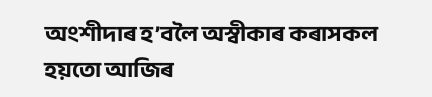অংশীদাৰ হ’বলৈ অস্বীকাৰ কৰাসকল হয়তো আজিৰ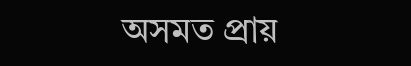অসমত প্ৰায়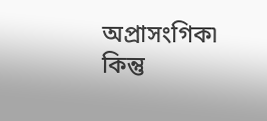অপ্ৰাসংগিক৷ কিন্তু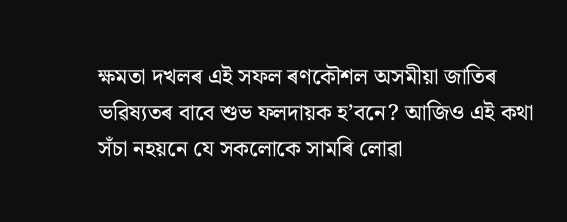ক্ষমতা দখলৰ এই সফল ৰণকৌশল অসমীয়া জাতিৰ ভৱিষ্যতৰ বাবে শুভ ফলদায়ক হ’বনে? আজিও এই কথা সঁচা নহয়নে যে সকলোকে সামৰি লোৱা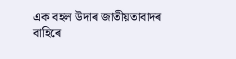এক বহল উদাৰ জাতীয়তাবাদৰ বাহিৰে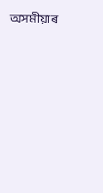অসমীয়াৰ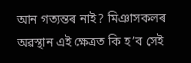আন গত্যন্তৰ নাই? মিঞাসকলৰ অৱস্থান এই ক্ষেত্ৰত কি হ’ব সেই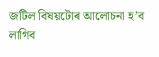জটিল বিষয়টোৰ আলোচনা হ’ব লাগিব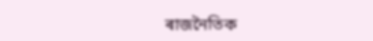ৰাজনৈতিক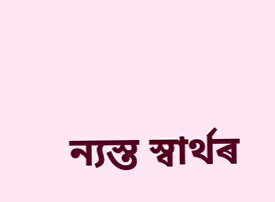ন্যস্ত স্বাৰ্থৰ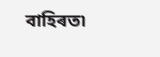বাহিৰত৷